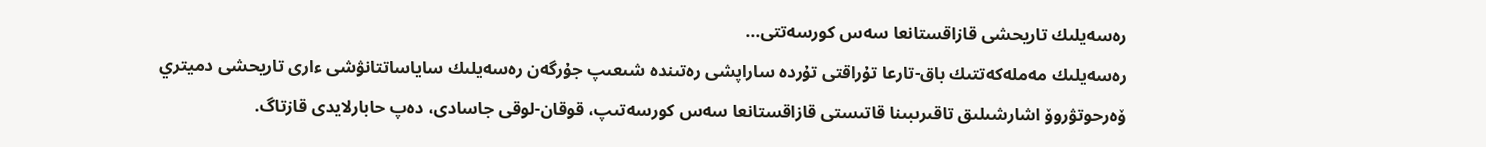رەسەيلىك تاريحشى قازاقستانعا سەس كورسەتتى...
رەسەيلىك مەملەكەتتىك باق-تارعا تۇراقتى تۇردە ساراپشى رەتىندە شىعىپ جۇرگەن رەسەيلىك ساياساتتانۋشى ءارى تاريحشى دميتري ۆەرحوتۋروۆ اشارشىلىق تاقىرىبىنا قاتىستى قازاقستانعا سەس كورسەتىپ، قوقان-لوقى جاسادى، دەپ حابارلايدى قازتاگ.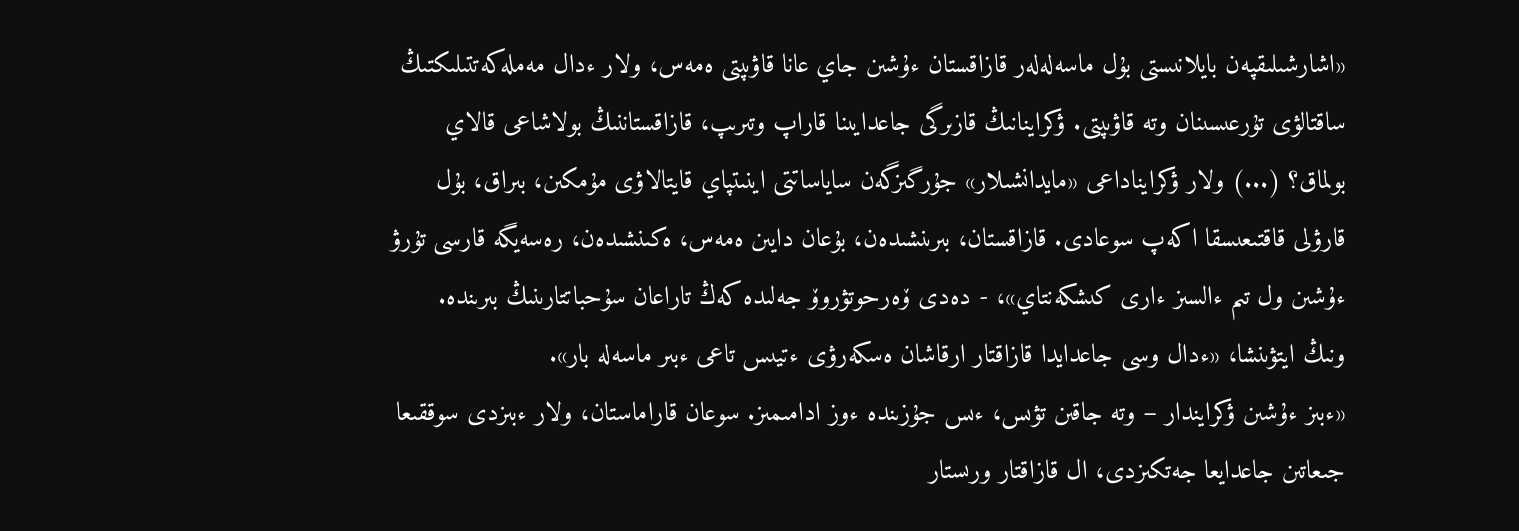«اشارشىلىقپەن بايلانىستى بۇل ماسەلەلەر قازاقستان ءۇشىن جاي عانا قاۋىپتى ەمەس، ولار ءدال مەملەكەتتىلىكتىڭ ساقتالۋى تۇرعىسىنان وتە قاۋىپتى. ۋكراينانىڭ قازىرگى جاعدايىنا قاراپ وتىرىپ، قازاقستاننىڭ بولاشاعى قالاي بولماق؟ (...) ولار ۋكرايناداعى «مايدانشىلار» جۇرگىزگەن ساياساتتى اينىتپاي قايتالاۋى مۇمكىن، بىراق، بۇل قارۋلى قاقتىعىسقا اكەپ سوعادى. قازاقستان، بىرىنشىدەن، بۇعان دايىن ەمەس، ەكىنشىدەن، رەسەيگە قارسى تۇرۋ ءۇشىن ول تىم ءالسىز ءارى كىشكەنتاي»، - دەدى ۆەرحوتۋروۆ جەلىدە كەڭ تاراعان سۇحباتتارىنىڭ بىرىندە.
ونىڭ ايتۋىنشا، «ءدال وسى جاعدايدا قازاقتار ارقاشان ەسكەرۋى ءتيىس تاعى ءبىر ماسەلە بار».
«ءبىز ءۇشىن ۋكرايندار – وتە جاقىن تۋىس، ءىس جۇزىندە ءوز ادامىمىز. سوعان قاراماستان، ولار ءبىزدى سوققىعا جىعاتىن جاعدايعا جەتكىزدى، ال قازاقتار ورىستار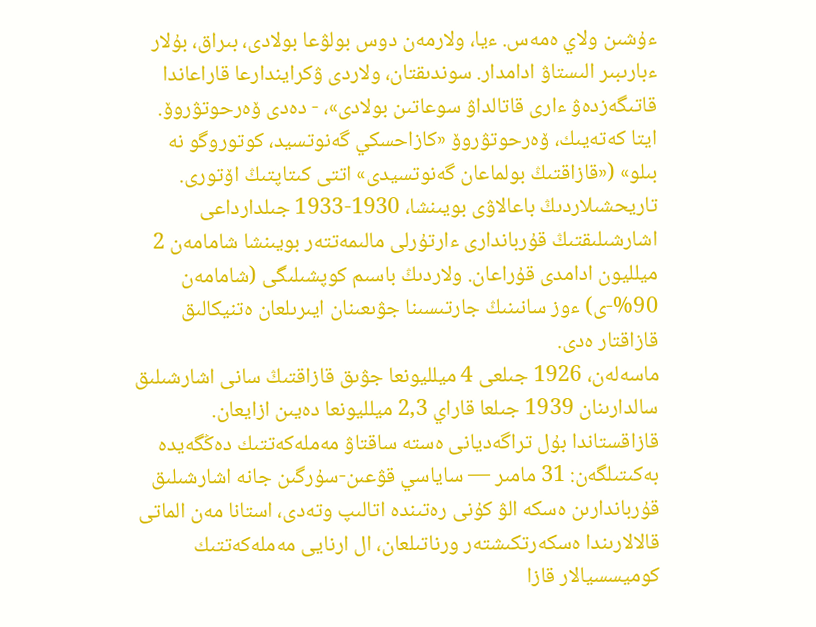ءۇشىن ولاي ەمەس. ءيا، ولارمەن دوس بولۋعا بولادى، بىراق، بۇلار ءبارىبىر الىستاۋ ادامدار. سوندىقتان، ولاردى ۋكرايندارعا قاراعاندا قاتىگەزدەۋ ءارى قاتالداۋ سوعاتىن بولادى»، - دەدى ۆەرحوتۋروۆ.
ايتا كەتەيىك، ۆەرحوتۋروۆ «كازاحسكي گەنوتسيد، كوتوروگو نە بىلو» («قازاقتىڭ بولماعان گەنوتسيدى» اتتى كىتاپتىڭ اۆتورى.
تاريحشىلاردىڭ باعالاۋى بويىنشا، 1930-1933 جىلدارداعى اشارشىلىقتىڭ قۇرباندارى ءارتۇرلى مالىمەتتەر بويىنشا شامامەن 2 ميلليون ادامدى قۇراعان. ولاردىڭ باسىم كوپشىلىگى (شامامەن 90%-ى) ءوز سانىنىڭ جارتىسىنا جۋىعىنان ايىرىلعان ەتنيكالىق قازاقتار ەدى.
ماسەلەن، 1926 جىلعى 4 ميلليونعا جۋىق قازاقتىڭ سانى اشارشىلىق سالدارىنان 1939 جىلعا قاراي 2,3 ميلليونعا دەيىن ازايعان. قازاقستاندا بۇل تراگەديانى ەستە ساقتاۋ مەملەكەتتىك دەڭگەيدە بەكىتىلگەن: 31 مامىر — ساياسي قۋعىن-سۇرگىن جانە اشارشىلىق قۇرباندارىن ەسكە الۋ كۇنى رەتىندە اتالىپ وتەدى، استانا مەن الماتى قالالارىندا ەسكەرتكىشتەر ورناتىلعان، ال ارنايى مەملەكەتتىك كوميسسيالار قازا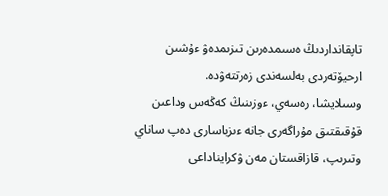تاپقانداردىڭ ەسىمدەرىن تىزىمدەۋ ءۇشىن ارحيۆتەردى بەلسەندى زەرتتەۋدە.
وسىلايشا، رەسەي، ءوزىنىڭ كەڭەس وداعىن قۇقىقتىق مۇراگەرى جانە ءىزباسارى دەپ ساناي وتىرىپ، قازاقستان مەن ۋكرايناداعى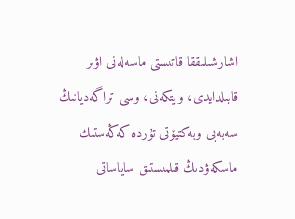اشارشىلىققا قاتىستى ماسەلەنى اۋىر قابىلدايدى، ويتكەنى، وسى تراگەديانىڭ سەبەبى وبەكتيۆتى تۇردە كەڭەستىك ماسكەۋدىڭ قىلمىستىق ساياساتى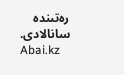رەتىندە سانالادى.
Abai.kz